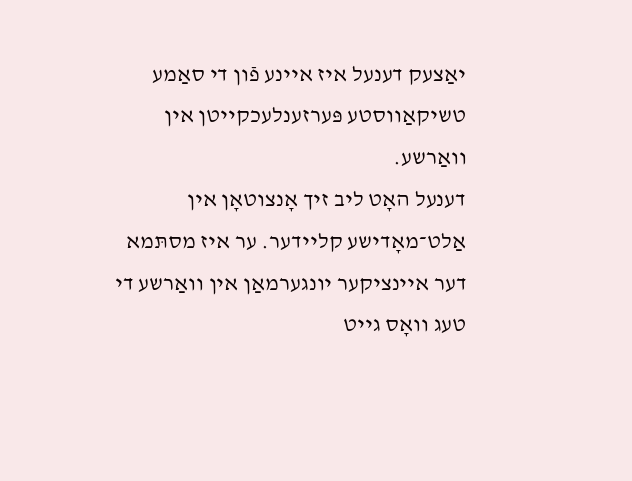יאַצעק דענעל איז איינע פֿון די סאַמע טשיקאַווסטע פּערזענלעכקײטן אין וואַרשע.
דענעל האָט ליב זיך אָנצוטאָן אין אַלט־מאָדישע קליידער. ער איז מסתּמא דער איינציקער יונגערמאַן אין וואַרשע די טעג וואָס גייט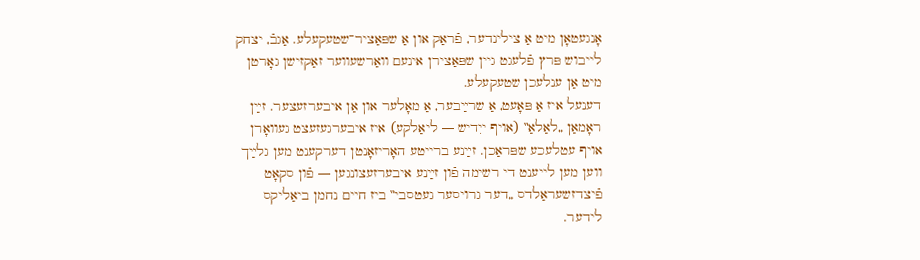אָנגעטאָן מיט אַ צילינדער, פֿראַק און אַ שפּאַציר־שטעקעלע. אַגבֿ, יצחק לייבוש פּרץ פֿלעגט גיין שפּאַצירן אינעם וואַרשעווער זאַקזישן גאָרטן מיט אַן ענלעכן שטעקעלע.
דענעל איז אַ פּאָעט, אַ שרײַבער, אַ מאָלער און אַן איבערזעצער. זײַן ראָמאַן „לאַלאַ‟ (אויף ייִדיש — ליאַלקע) איז איבערגעזעצט געוואָרן אויף עטלעכע שפּראַכן. זײַנע ברייטע האָריזאָנטן דערקענט מען גלײַך ווען מען לייענט די רשימה פֿון זײַנע איבערזעצונגען — פֿון סקאָט פֿיצדזשעראַלדס „דער גרויסער געטסבי‟ ביז חיים נחמן ביאַליקס לידער.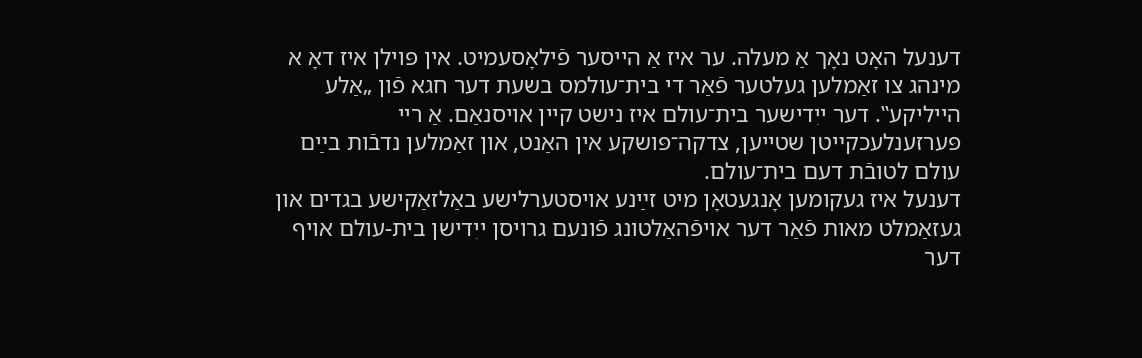דענעל האָט נאָך אַ מעלה. ער איז אַ הייסער פֿילאָסעמיט. אין פּוילן איז דאָ א מינהג צו זאַמלען געלטער פֿאַר די בית־עולמס בשעת דער חגא פֿון „אַלע הייליקע‟. דער ייִדישער בית־עולם איז נישט קיין אויסנאַם. אַ ריי פּערזענלעכקײטן שטייען, צדקה־פּושקע אין האַנט, און זאַמלען נדבֿות בײַם עולם לטובֿת דעם בית־עולם.
דענעל איז געקומען אָנגעטאָן מיט זײַנע אויסטערלישע באַלזאַקישע בגדים און געזאַמלט מאות פֿאַר דער אויפֿהאַלטונג פֿונעם גרויסן ייִדישן בית-עולם אויף דער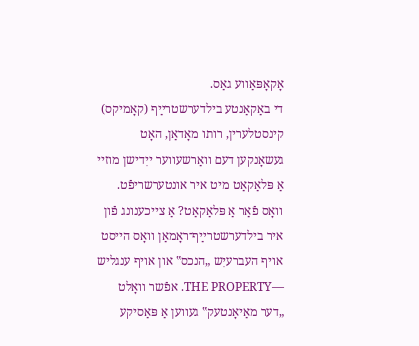אָקאָפּאַווע גאַס.
די באַקאַנטע בילדערשטרײַף (קאָמיקס) קינסטלערין, רותו מאָדאַן, האָט געשאָנקען דעם וואַרשעווער ייִדישן מוזיי אַ פּלאַקאַט מיט איר אונטערשריפֿט. וואָס פֿאַר אַ פּלאַקאַט? אַ צייכענונג פֿון איר בילדערשטרײַף־ראָמאַן וואָס הייסט אויף העברעיִש „הנכס‟ און אויף ענגליש —THE PROPERTY. אפֿשר װאָלט „דער מאַיאָנטעק‟ געווען אַ פּאַסיקע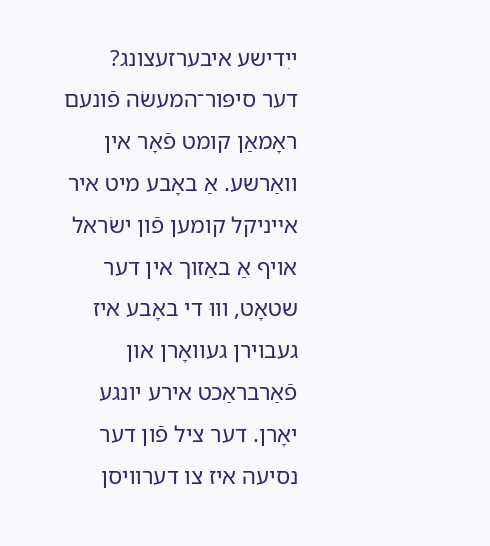ייִדישע איבערזעצונג?
דער סיפּור־המעשׂה פֿונעם ראָמאַן קומט פֿאָר אין וואַרשע. אַ באָבע מיט איר אײניקל קומען פֿון ישׂראל אויף אַ באַזוך אין דער שטאָט, וווּ די באָבע איז געבוירן געוואָרן און פֿאַרבראַכט אירע יונגע יאָרן. דער ציל פֿון דער נסיעה איז צו דערוויסן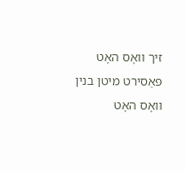זיך וואָס האָט פּאַסירט מיטן בנין וואָס האָט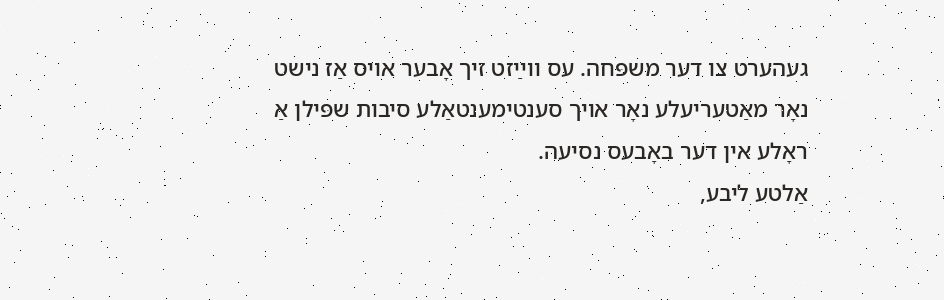געהערט צו דער משפּחה. עס ווײַזט זיך אָבער אויס אַז נישט נאָר מאַטעריעלע נאָר אויך סענטימענטאַלע סיבות שפּילן אַ ראָלע אין דער באָבעס נסיעה.
אַלטע ליבע,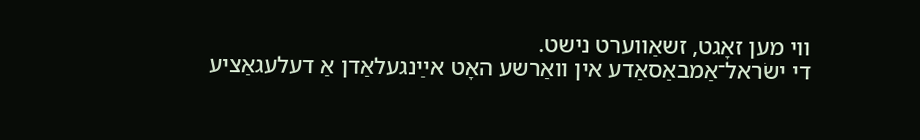ווי מען זאָגט, זשאַווערט נישט.
די ישׂראל־אַמבאַסאַדע אין וואַרשע האָט אײַנגעלאַדן אַ דעלעגאַציע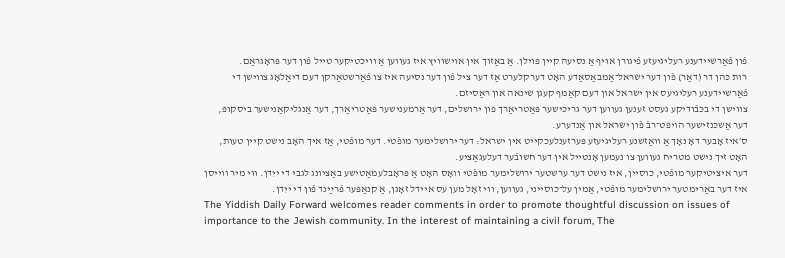פֿון פֿאַרשיידענע רעליגיעזע פֿיגורן אויף אַ נסיעה קיין פּוילן. אַ באַזוך אין אוישוויץ איז געווען אַ וויכטיקער טייל פֿון דער פּראָגראַם.
רות כּהן דר (דאַר) פֿון דער ישׂראל־אַמבאַסאַדע האָט דערקלערט אַז דער ציל פֿון דער נסיעה איז צו פֿאַרשטאַרקן דעם דיאַלאָג צווישן די פֿאַרשיידענע רעליגיעס אין ישׂראל און דעם קאַמף קעגן שׂינאה און ראַסיזם.
צווישן די בכּבֿודיקע געסט זענען געווען דער גריכישער פּאַטריאַרך פון ירושלים, דער אַרמענישער פּאַטריאַרך, דער אַנגליקאַנישער ביסקופּ, דער אַשכּנזישער הויפּט־רבֿ פֿון ישׂראל און אַנדערע.
ס׳איז אָבער דאָ נאָך אַ וואַזשנע רעליגיעזע פּערזענלעכקייט אין ישראל: דער ירושלימער מופֿטי. דער מופֿטי, אַז איך האָב נישט קיין טעות, האָט זיך נישט מטריח געווען צו נעמען אָנטייל אין דער חשובֿער דעלעגאַציע.
דער איציטיקער מופֿטי, כוסיין, איז נישט דער ערשטער ירושלימער מופֿטי וואָס האָט אַ פּראָבלעמאַטישע באַציונג לגבי די ייִדן. ווי מיר ווייסן איז דער באַרימטער ירושלימער מופֿטי, אַמין על־כוסייני, געווען, ווי זאָל מען עס איידל זאָגן, אַ קנאַפּער פֿרײַנד פֿון די ייִדן.
The Yiddish Daily Forward welcomes reader comments in order to promote thoughtful discussion on issues of importance to the Jewish community. In the interest of maintaining a civil forum, The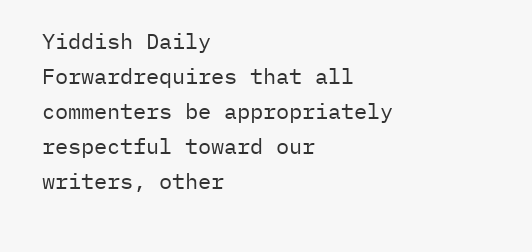Yiddish Daily Forwardrequires that all commenters be appropriately respectful toward our writers, other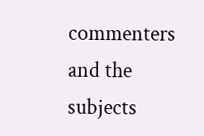commenters and the subjects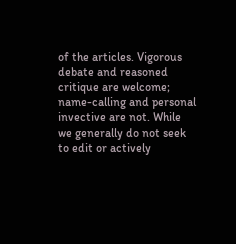of the articles. Vigorous debate and reasoned critique are welcome; name-calling and personal invective are not. While we generally do not seek to edit or actively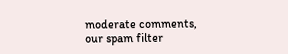moderate comments, our spam filter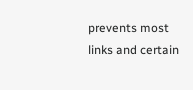prevents most links and certain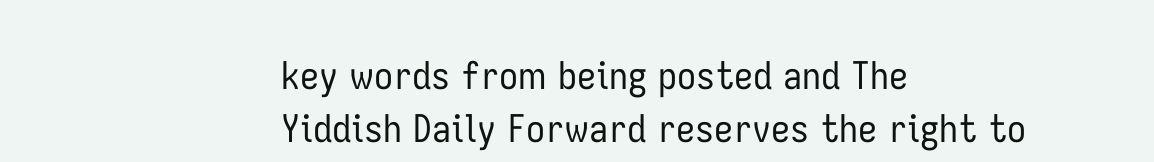key words from being posted and The Yiddish Daily Forward reserves the right to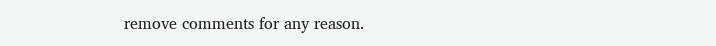remove comments for any reason.